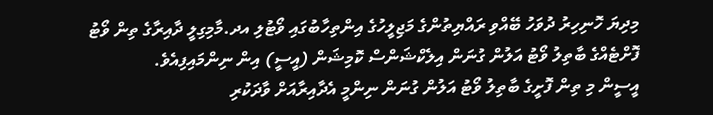މިދިޔަ ހޮނިހިރު ދުވަހު ބޭއްވި ރައްޔިތުންގެ މަޖިލީހުގެ އިންތިހާބުގައި ވޯޓުލި އދ.މާމިގިލީ ދާއިރާގެ ތިން ވޯޓު ފޮށްޓެއްގެ ބާތިލު ވޯޓު އަލުން ގުނަން އިލެކްޝަންސް ކޮމިޝަން (އީސީ) އިން ނިންމައިފިއެވެ.
އީސީން މި ތިން ފޮށީގެ ބާތިލު ވޯޓު އަލުން ގުނަން ނިންމީ އެދާއިރާއަށް ވާދަކުރި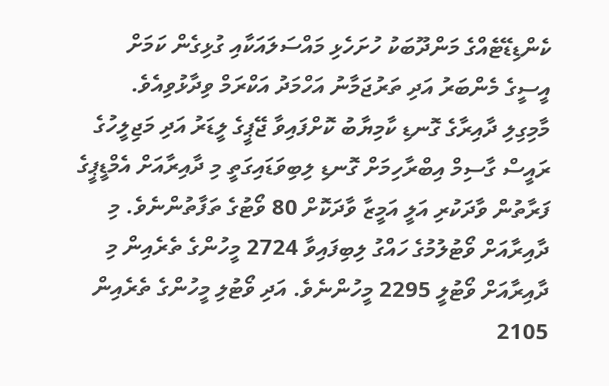ކެންޑިޑޭޓެއްގެ މަންދޫބަކު ހުށަހެޅި މައްސަލައަކާއި ގުޅިގެން ކަމަށް އީސީގެ މެންބަރު އަދި ތަރުޖަމާނު އަހްމަދު އަކްރަމް ވިދާޅުވިއެވެ.
މާމިގިލި ދާއިރާގެ ގޮނޑި ކާމިޔާބު ކޮށްފައިވާ ޖޭޕީގެ ލީޑަރު އަދި މަޖިލީހުގެ ރައީސް ގާސިމް އިބްރާހިމަށް ގޮނޑި ލިބިވަޑައިގަތީ މި ދާއިރާއަށް އެމްޑީޕީގެ ފަރާތުން ވާދަކުރި އަލީ އަމީޒާ ވާދަކޮށް 80 ވޯޓުގެ ތަފާތުންނެވެ. މި ދާއިރާއަށް ވޯޓުލުމުގެ ހައްގު ލިބިފައިވާ 2724 މީހުންގެ ތެރެއިން މި ދާއިރާއަށް ވޯޓުލީ 2295 މީހުންނެވެ. އަދި ވޯޓުލި މީހުންގެ ތެރެއިން 2105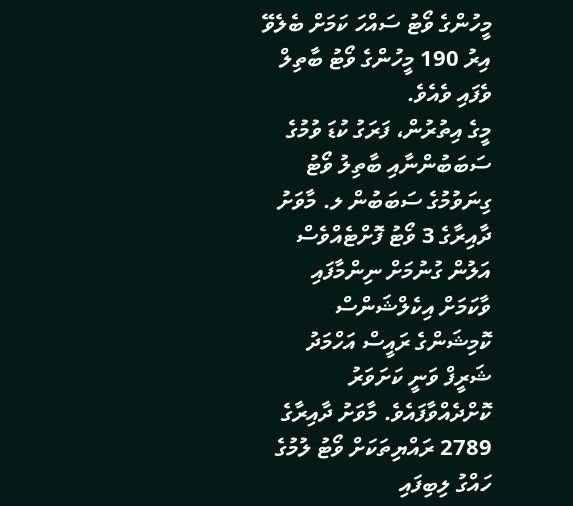މީހުންގެ ވޯޓު ސައްހަ ކަމަށް ބެލެވޭ އިރު 190 މީހުންގެ ވޯޓު ބާތިލް ވެފައި ވެއެވެ.
މީގެ އިތުރުން، ފަރަގު ކުޑަ ވުމުގެ ސަބަބުންނާއި ބާތިލު ވޯޓު ގިނަވުމުގެ ސަބަބުން ލ. މާވަށު ދާއިރާގެ 3 ވޯޓު ފޮށްޓެއްވެސް އަލުން ގުނުމަށް ނިންމާފައި ވާކަމަށް އިކެލްޝަންސް ކޮމިޝަންގެ ރައީސް އަހްމަދު ޝަރީފް ވަނީ ކަށަވަރު ކޮށްދެއްވާފައެވެ. މާވަށު ދާއިރާގެ 2789 ރައްޔިތަކަށް ވޯޓު ލުމުގެ ހައްގު ލިބިފައި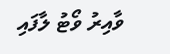ވާއިރު ވޯޓު ލާފައި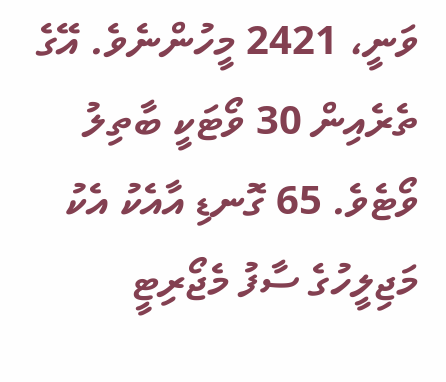ވަނީ، 2421 މީހުންނެވެ. އޭގެ ތެރެއިން 30 ވޯޓަކީ ބާތިލު ވޯޓެވެ. 65 ގޮނޑި އާއެކު އެކު މަޖިލީހުގެ ސާފު މެޖޯރިޓީ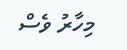މިހާރު ވެސް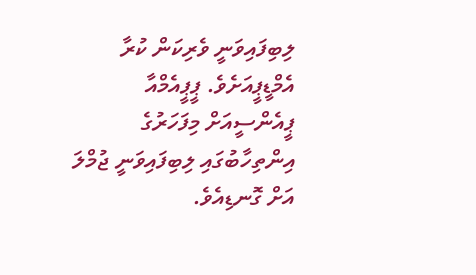ލިބިފައިވަނީ ވެރިކަން ކުރާ އެމްޑީޕީއަށެވެ. ޕީޕީއެމްއާ ޕީއެންސީއަށް މިފަހަރުގެ އިންތިހާބުގައި ލިބިފައިވަނީ ޖުމްލަ އަށް ގޮނޑިއެވެ.